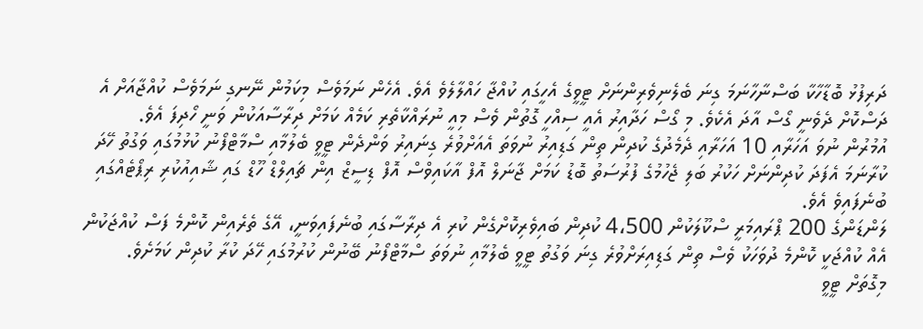ދަރިފުޅު ބޮޑާހާކާ ބަސްނާހާނަމަ ގިނަ ބެލެނިވެރިންނަށް ޓީވީގެ އެހީގައި ކުއްޖާ ހައްލާލެވެ އެވެ. އެހެން ނަމަވެސް މިކަމުން ނޭނގި ނަމަވެސް ކުއްޖާއަށް އެ ދަސްކޮށް ދެވެނީ ގޯސް އާދަ އެކެވެ. މި ގޯސް ހަދާއިރު އެއީ ސިއްހީ ގޮތުން ވެސް މިއީ ނުރައްކާތެރި ކަމެއް ކަމަށް ދިރާސާއަކުން ވަނީ ހޯދިފަ އެވެ.
އުމުރުން ނުވަ އަހަރާއި 10 އަހަރާއި ދެމެދުގެ ކުދިން ތިން ގަޑިއިރު ނުވަތަ އެއަށްވުރެ ގިނައިރު ވަންދެން ޓީވީ ބެލުމާއި ސްމާޓްފޯނު ކުޅުމުގައި ވަގުތު ހޭދަ ކުރާނަމަ އެފަދަ ކުދިންނަށް ހަކުރު ބަލި ޖެހުމުގެ ފުރުސަތު ބޮޑު ކަމަށް ޖާނަލް އޮފް އާކައިވްސް އޮފް ޑިސީޒް އިން ޗައިލްޑް ހޫޑް ގައި ޝާއިއުކުރި ރިޕޯޓެއްގައި ބުނެފައިވެ އެވެ.
ލަންޑަންގެ 200 ޕްރައިމަރީ ސްކޫލަކުން 4،500 ކުދިން ބައިވެރިކޮށްގެން ކުރި އެ ދިރާސާގައި ބުނެފައިވަނީ، އޭގެ ތެރެއިން ކޮންމެ ފަސް ކުއްޖަކުން އެއް ކުއްޖަކީ ކޮންމެ ދުވަހަކު ވެސް ތިން ގަޑިއިރަށްވުރެ ގިނަ ވަގުތު ޓީވީ ބެލުމާއި ނުވަތަ ސްމާޓްފޯނު ބޭނުން ކުރުމުގައި ހޭދަ ކުރާ ކުދިން ކަމަށެވެ.
މިގޮތަށް ޓީވީ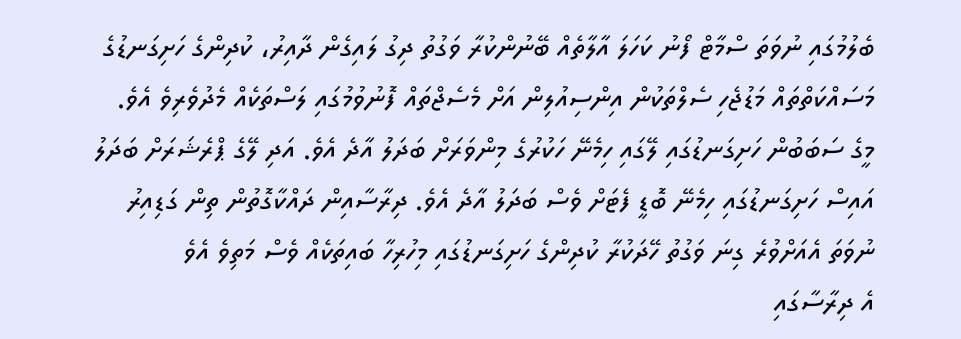ބެލުމުގައި ނުވަތަ ސްމާޓް ފޯނު ކަހަލަ އާލާތެއް ބޭނުންކުރާ ވަގުތު ދިގު ލައިގެން ދާއިރު، ކުދިންގެ ހަށިގަނޑުގެ މަސައްކަތްތައް މަޑުޖެހި ސެލްތަކުން އިންސިއުލިން އަށް މެސެޖްތައް ފޮނުވުމުގައި ލަސްތަކެއް މެދުވެރިވެ އެވެ.
މީގެ ސަބަބުން ހަށިގަނޑުގައި ލޭގައި ހިމެނޭ ހަކުރުގެ މިންވަރަށް ބަދަލު އާދެ އެވެ. އަދި ލޭގެ ޕްރެޝަރަށް ބަދަލު އައިސް ހަށިގަނޑުގައި ހިމެނޭ ބޮޑީ ފެޓަށް ވެސް ބަދަލު އާދެ އެވެ. ދިރާސާއިން ދައްކާގޮތުން ތިން ގަޑިއިރު ނުވަތަ އެއަށްވުރެ ގިނަ ވަގުތު ހޭދަކުރާ ކުދިންގެ ހަށިގަނޑުގައި މިހުރިހާ ބައިތަކެއް ވެސް މަތިވެ އެވެ
އެ ދިރާސާގައި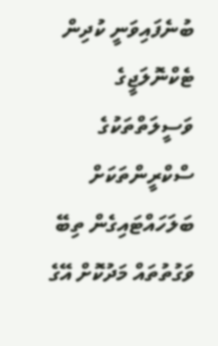ބުނެފައިވަނީ ކުދިން ޓެކްނޮލަޖީގެ ވަސީލަތްތަކުގެ ސްކްރީންތަކަށް ބަލަހައްޓައިގެން ތިބޭ ވަގުތުތައް މަދުކޮށް އޭގެ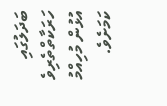ބަދަލުގައި ހަރަކާތްތެރިވެ އުޅުން މުހިއްމު ކަމަށެވެ.